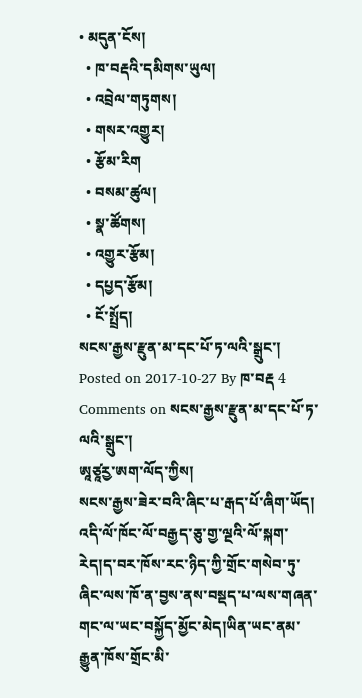• མདུན་ངོས།
  • ཁ་བརྡའི་དམིགས་ཡུལ།
  • འབྲེལ་གཏུགས།
  • གསར་འགྱུར།
  • རྩོམ་རིག
  • བསམ་ཚུལ།
  • སྣ་ཚོགས།
  • འགྱུར་རྩོམ།
  • དཔྱད་རྩོམ།
  • ངོ་སྤྲོད།
སངས་རྒྱས་རྫུན་མ་དང་པོ་ཏ་ལའི་སྒྲུང་།
Posted on 2017-10-27 By ཁ་བརྡ 4 Comments on སངས་རྒྱས་རྫུན་མ་དང་པོ་ཏ་ལའི་སྒྲུང་།
ཨཱཙཱརྱ་ཨག་ལོད་ཀྱིས།
སངས་རྒྱས་ཟེར་བའི་ཞིང་པ་རྒད་པོ་ཞིག་ཡོད། འདི་ལོ་ཁོང་ལོ་བརྒྱད་ཅུ་གྱ་ལྔའི་ལོ་སྐག་རེད།ད་བར་ཁོས་རང་ཉིད་ཀྱི་གྲོང་གསེབ་ཏུ་ཞིང་ལས་ཁོ་ན་བྱས་ནས་བསྡད་པ་ལས་གཞན་གང་ལ་ཡང་བསྐྱོད་མྱོང་མེད།ཡིན་ཡང་ནམ་རྒྱུན་ཁོས་གྲོང་མི་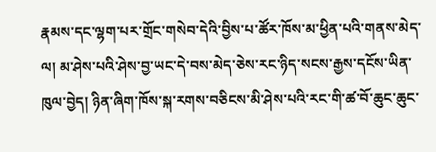རྣམས་དང་ལྷག་པར་གྲོང་གསེབ་དེའི་བྱིས་པ་ཚོར་ཁོས་མ་ཕྱིན་པའི་གནས་མེད་ལ། མ་ཤེས་པའི་ཤེས་བྱ་ཡང་དེ་བས་མེད་ཅེས་རང་ཉིད་སངས་རྒྱས་དངོས་ཡིན་ཁུལ་བྱེད། ཉིན་ཞིག་ཁོས་སྐ་རགས་བཅིངས་མི་ཤེས་པའི་རང་གི་ཚ་བོ་ཆུང་ཆུང་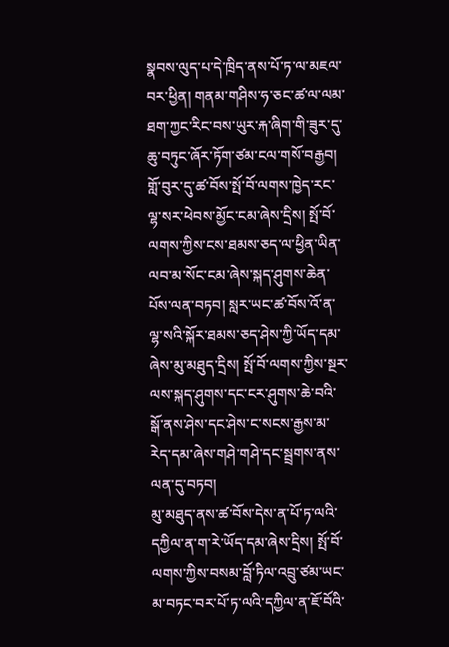སྣབས་ལུད་པ་དེ་ཁྲིད་ནས་པོ་ཏ་ལ་མཇལ་བར་ཕྱིན། གནམ་གཤིས་ཧ་ཅང་ཚ་ལ་ལམ་ཐག་ཀྱང་རིང་བས་ཡུར་རྐ་ཞིག་གི་ཟུར་དུ་ཆུ་བཏུང་ཞོར་ཏོག་ཙམ་ངལ་གསོ་བརྒྱབ། གློ་བུར་དུ་ཚ་བོས་སྤོ་བོ་ལགས་ཁྱེད་རང་ལྷ་སར་ཕེབས་མྱོང་ངམ་ཞེས་དྲིས། སྤོ་བོ་ལགས་ཀྱིས་ངས་ཐམས་ཅད་ལ་ཕྱིན་ཡིན་ལབ་མ་སོང་ངམ་ཞེས་སྐད་ཤུགས་ཆེན་པོས་ལན་བཏབ། སླར་ཡང་ཚ་བོས་འོ་ན་ལྷ་སའི་སྐོར་ཐམས་ཅད་ཤེས་ཀྱི་ཡོད་དམ་ཞེས་མུ་མཐུད་དྲིས། སྤོ་བོ་ལགས་ཀྱིས་སྔར་ལས་སྐད་ཤུགས་དང་ངར་ཤུགས་ཆེ་བའི་སྒོ་ནས་ཤེས་དང་ཤེས་ང་སངས་རྒྱས་མ་རེད་དམ་ཞེས་གཤེ་གཤེ་དང་སྦྲགས་ནས་ལན་དུ་བཏབ།
མུ་མཐུད་ནས་ཚ་བོས་དེས་ན་པོ་ཏ་ལའི་དཀྱིལ་ན་ག་རེ་ཡོད་དམ་ཞེས་དྲིས། སྤོ་བོ་ལགས་ཀྱིས་བསམ་བློ་ཏིལ་འབྲུ་ཙམ་ཡང་མ་བཏང་བར་པོ་ཏ་ལའི་དཀྱིལ་ན་ཇོ་བོའི་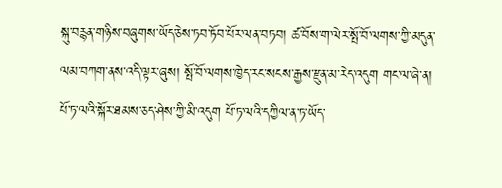སྐུ་བརྙན་གཉིས་བཞུགས་ཡོད་ཅེས་ཏབ་ཏོབ་པོར་ལན་བཏབ། ཚ་བོས་ག་ལེར་སྤོ་བོ་ལགས་ཀྱི་མདུན་ལམ་བཀག་ནས་འདི་ལྟར་ཞུས། སྤོ་བོ་ལགས་ཁྱེད་རང་སངས་རྒྱས་རྫུན་མ་རེད་འདུག གང་ལ་ཞེ་ན། པོ་ཏ་ལའི་སྐོར་ཐམས་ཅད་ཤེས་ཀྱི་མི་འདུག པོ་ཏ་ལའི་དཀྱིལ་ན་ཏ་ཡོད་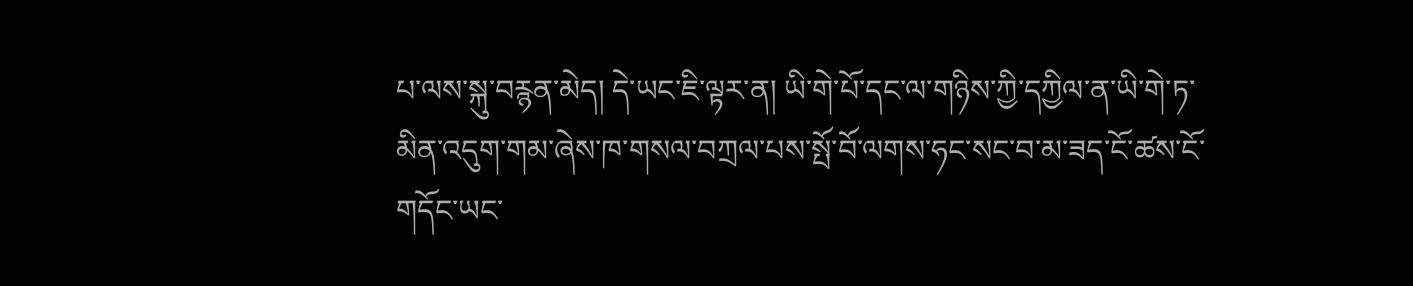པ་ལས་སྐུ་བརྙན་མེད། དེ་ཡང་ཇི་ལྟར་ན། ཡི་གེ་པོ་དང་ལ་གཉིས་ཀྱི་དཀྱིལ་ན་ཡི་གེ་ཏ་མིན་འདུག་གམ་ཞེས་ཁ་གསལ་བཀྲལ་པས་སྤོ་བོ་ལགས་ཧང་སང་བ་མ་ཟད་ངོ་ཚས་ངོ་གདོང་ཡང་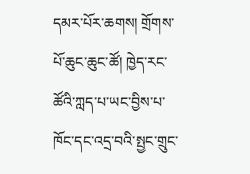དམར་པོར་ཆགས། གྲོགས་པོ་ཆུང་ཆུང་ཚོ། ཁྱེད་རང་ཚོའི་ཀླད་པ་ཡང་བྱིས་པ་ཁོང་དང་འདྲ་བའི་སྤྱང་གྲུང་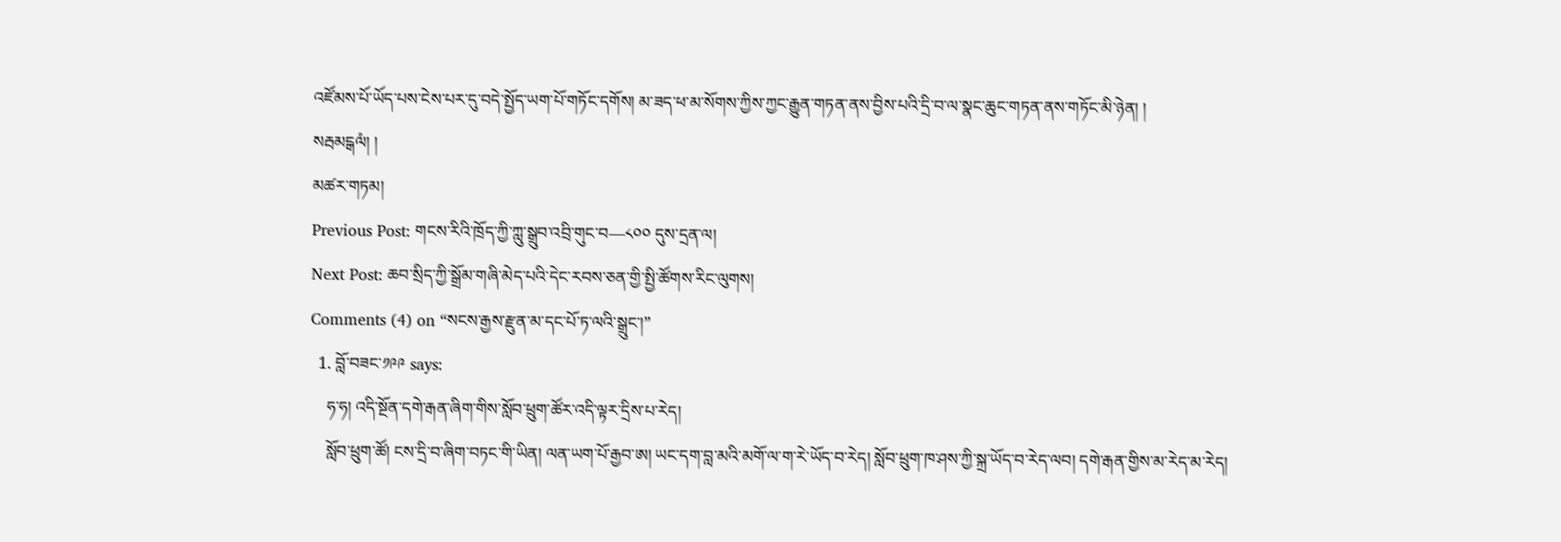འཛོམས་པོ་ཡོད་པས་ངེས་པར་དུ་བདེ་སྤྱོད་ཡག་པོ་གཏོང་དགོས། མ་ཟད་ཕ་མ་སོགས་ཀྱིས་ཀྱང་རྒྱུན་གཏན་ནས་བྱིས་པའི་དྲི་བ་ལ་སྣང་ཆུང་གཏན་ནས་གཏོང་མི་ཉེན། །
སརྦམངྒལཾ། །
མཚར་གཏམ།
Previous Post: གངས་རིའི་ཁྲོད་ཀྱི་ཀླུ་སྒྲུབ་འབྲི་གུང་བ—༨༠༠ དུས་དྲན་ལ།
Next Post: ཆབ་སྲིད་ཀྱི་སྒྲོམ་གཞི་མེད་པའི་དེང་རབས་ཅན་གྱི་སྤྱི་ཚོགས་རིང་ལུགས།
Comments (4) on “སངས་རྒྱས་རྫུན་མ་དང་པོ་ཏ་ལའི་སྒྲུང་།”
  1. བློ་བཟང་༡༩༩ says:
    ཧ་ཧ། འདི་སྔོན་དགེ་རྒན་ཞིག་གིས་སློབ་ཕྲུག་ཚོར་འདི་ལྟར་དྲིས་པ་རེད།
    སློབ་ཕྲུག་ཚོ། ངས་དྲི་བ་ཞིག་བཏང་གི་ཡིན། ལན་ཡག་པོ་རྒྱབ་ཨ། ཡང་དག་བླ་མའི་མགོ་ལ་ག་རེ་ཡོད་བ་རེད། སློབ་ཕྲུག་ཁ་ཤས་ཀྱི་སྐྲ་ཡོད་བ་རེད་ལབ། དགེ་རྒན་གྱིས་མ་རེད་མ་རེད།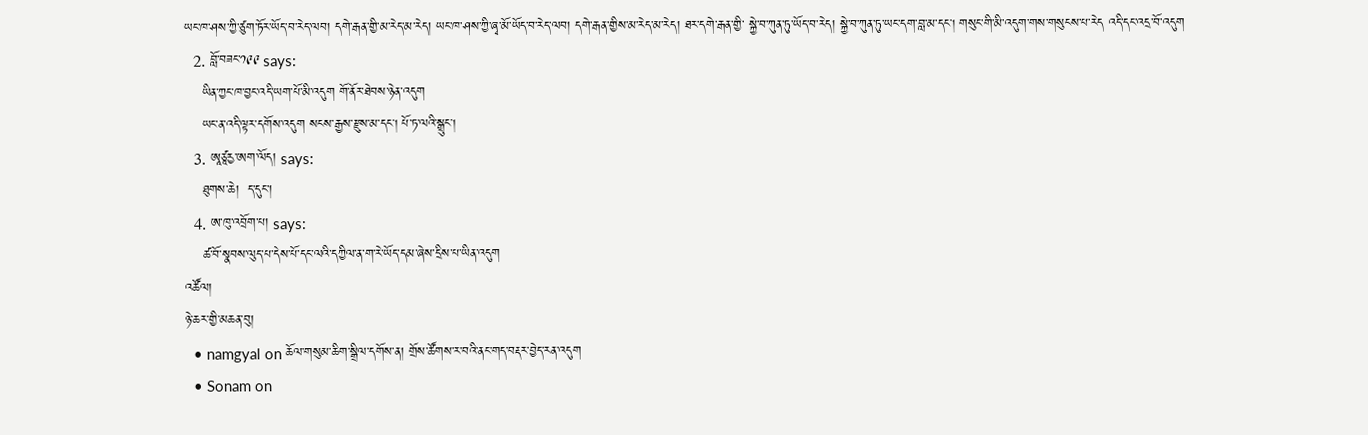ཡང་ཁ་ཤས་ཀྱི་ཙུག་ཏོར་ཡོད་བ་རེད་ལབ། དགེ་རྒན་གྱི་མ་རེད་མ་རེད། ཡང་ཁ་ཤས་ཀྱི་ཞྭ་མོ་ཡོད་བ་རེད་ལབ། དགེ་རྒན་གྱིས་མ་རེད་མ་རེད། ཐར་དགེ་རྒན་གྱི་ སྐྱེ་བ་ཀུན་ཏུ་ཡོད་བ་རེད། སྐྱེ་བ་ཀུན་ཏུ་ཡང་དག་བླ་མ་དང། གསུང་གི་མི་འདུག་གས་གསུངས་པ་རེད འདི་དང་འདྲ་བོ་འདུག
  2. བློ་བཟང་༡༩༩ says:
    ཡིན་ཀྱང་ཁ་བྱང་འདི་ཡག་པོ་མི་འདུག གོ་ནོར་ཐེབས་ཉེན་འདུག
    ཡང་ན་འདི་ལྟར་དགོས་འདུག སངས་རྒྱས་རྫུས་མ་དང། པོ་ཏ་ལའི་སྒྲུང།
  3. ཨཱཙཱརྱ་ཨག་ལོད། says:
    ཐུགས་ཆེ།  ད་དུང་།
  4. ཨ་ཁུ་འབྲོག་པ། says:
    ཚ་བོ་སྣབས་ལུད་པ་དེས་པོ་དང་ལའི་དཀྱིལ་ན་ག་རེ་ཡོད་དམ་ཞེས་དྲིས་པ་ཡིན་འདུག
འཚོལ།
ཉེ་ཆར་གྱི་མཆན་བུ།
  • namgyal on ཆོལ་གསུམ་ཆིག་སྒྲིལ་དགོས་ན། གྲོས་ཚོགས་ར་བའི་ནང་གད་བརྡར་བྱེད་རན་འདུག
  • Sonam on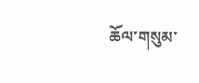ཆོལ་གསུམ་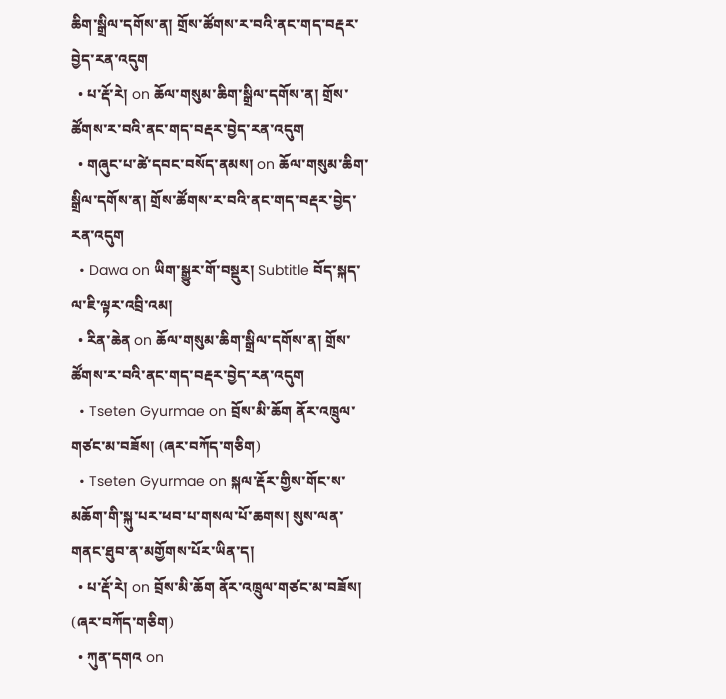ཆིག་སྒྲིལ་དགོས་ན། གྲོས་ཚོགས་ར་བའི་ནང་གད་བརྡར་བྱེད་རན་འདུག
  • པ་རྡོ་རེ། on ཆོལ་གསུམ་ཆིག་སྒྲིལ་དགོས་ན། གྲོས་ཚོགས་ར་བའི་ནང་གད་བརྡར་བྱེད་རན་འདུག
  • གཞུང་པ་ཚེ་དབང་བསོད་ནམས། on ཆོལ་གསུམ་ཆིག་སྒྲིལ་དགོས་ན། གྲོས་ཚོགས་ར་བའི་ནང་གད་བརྡར་བྱེད་རན་འདུག
  • Dawa on ཡིག་སྒྱུར་གོ་བསྡུར། Subtitle བོད་སྐད་ལ་ཇི་ལྟར་འབྲི་འམ།
  • རིན་ཆེན on ཆོལ་གསུམ་ཆིག་སྒྲིལ་དགོས་ན། གྲོས་ཚོགས་ར་བའི་ནང་གད་བརྡར་བྱེད་རན་འདུག
  • Tseten Gyurmae on བྲོས་མི་ཆོག ནོར་འཁྲུལ་གཙང་མ་བཟོས། (ཞར་བཀོད་གཅིག)
  • Tseten Gyurmae on སྐལ་རྡོར་གྱིས་གོང་ས་མཆོག་གི་སྐུ་པར་ཕབ་པ་གསལ་པོ་ཆགས། སུས་ལན་གནང་ཐུབ་ན་མགྱོགས་པོར་ཡིན་ད།
  • པ་རྡོ་རེ། on བྲོས་མི་ཆོག ནོར་འཁྲུལ་གཙང་མ་བཟོས། (ཞར་བཀོད་གཅིག)
  • ཀུན་དགའ on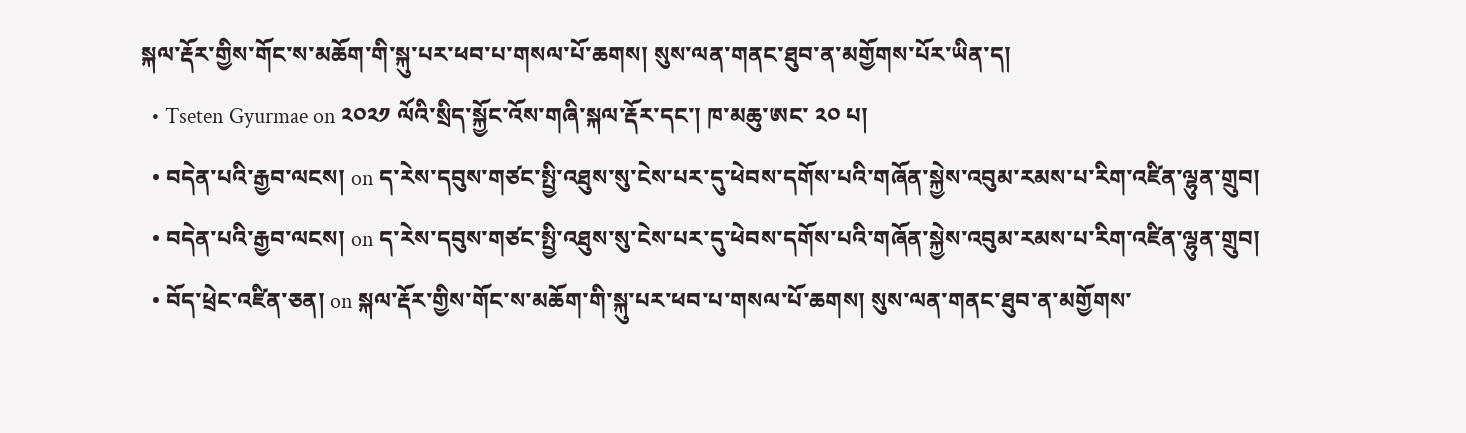སྐལ་རྡོར་གྱིས་གོང་ས་མཆོག་གི་སྐུ་པར་ཕབ་པ་གསལ་པོ་ཆགས། སུས་ལན་གནང་ཐུབ་ན་མགྱོགས་པོར་ཡིན་ད།
  • Tseten Gyurmae on ༢༠༢༡ ལོའི་སྲིད་སྐྱོང་འོས་གཞི་སྐལ་རྡོར་དང་། ཁ་མཆུ་ཨང་ ༢༠ པ།
  • བདེན་པའི་རྒྱབ་ལངས། on ད་རེས་དབུས་གཙང་སྤྱི་འཐུས་སུ་ངེས་པར་དུ་ཕེབས་དགོས་པའི་གཞོན་སྐྱེས་འབུམ་རམས་པ་རིག་འཛིན་ལྷུན་གྲུབ།
  • བདེན་པའི་རྒྱབ་ལངས། on ད་རེས་དབུས་གཙང་སྤྱི་འཐུས་སུ་ངེས་པར་དུ་ཕེབས་དགོས་པའི་གཞོན་སྐྱེས་འབུམ་རམས་པ་རིག་འཛིན་ལྷུན་གྲུབ།
  • བོད་ཕྲེང་འཛིན་ཅན། on སྐལ་རྡོར་གྱིས་གོང་ས་མཆོག་གི་སྐུ་པར་ཕབ་པ་གསལ་པོ་ཆགས། སུས་ལན་གནང་ཐུབ་ན་མགྱོགས་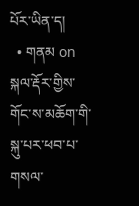པོར་ཡིན་ད།
  • གནམ on སྐལ་རྡོར་གྱིས་གོང་ས་མཆོག་གི་སྐུ་པར་ཕབ་པ་གསལ་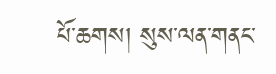པོ་ཆགས། སུས་ལན་གནང་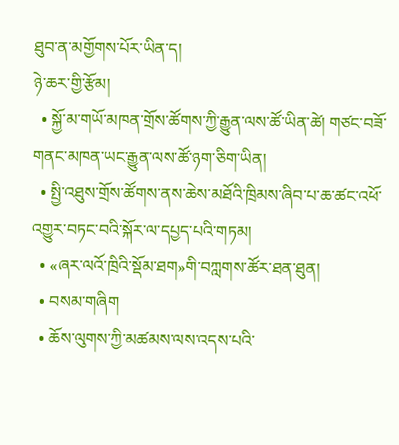ཐུབ་ན་མགྱོགས་པོར་ཡིན་ད།
ཉེ་ཆར་གྱི་རྩོམ།
  • སྐྱོ་མ་གཡོ་མཁན་གྲོས་ཚོགས་ཀྱི་རྒྱུན་ལས་ཚོ་ཡིན་ཚེ། གཙང་བཟོ་གནང་མཁན་ཡང་རྒྱུན་ལས་ཚོ་ཉག་ཅིག་ཡིན།
  • སྤྱི་འཐུས་གྲོས་ཚོགས་ནས་ཆེས་མཐོའི་ཁྲིམས་ཞིབ་པ་ཆ་ཚང་འཕོ་འགྱུར་བཏང་བའི་སྐོར་ལ་དཔྱད་པའི་གཏམ།
  • «ཞར་ལའོ་ཁྲིའི་སྡོམ་ཐག»གི་བཀླགས་ཚོར་ཐན་ཐུན།
  • བསམ་གཞིག
  • ཆོས་ལུགས་ཀྱི་མཚམས་ལས་འདས་པའི་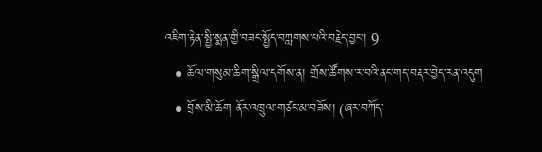འཇིག་རྟེན་སྤྱི་སྨན་གྱི་བཟང་སྤྱོད་བཀླགས་པའི་བརྗེད་བྱང་། 9
  • ཆོལ་གསུམ་ཆིག་སྒྲིལ་དགོས་ན། གྲོས་ཚོགས་ར་བའི་ནང་གད་བརྡར་བྱེད་རན་འདུག
  • བྲོས་མི་ཆོག ནོར་འཁྲུལ་གཙང་མ་བཟོས། (ཞར་བཀོད་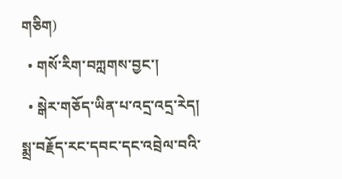གཅིག)
  • གསོ་རིག་བཀླགས་བྱང་།
  • སྒེར་གཅོད་ཡིན་པ་འདྲ་འདྲ་རེད། སྨྲ་བརྗོད་རང་དབང་དང་འབྲེལ་བའི་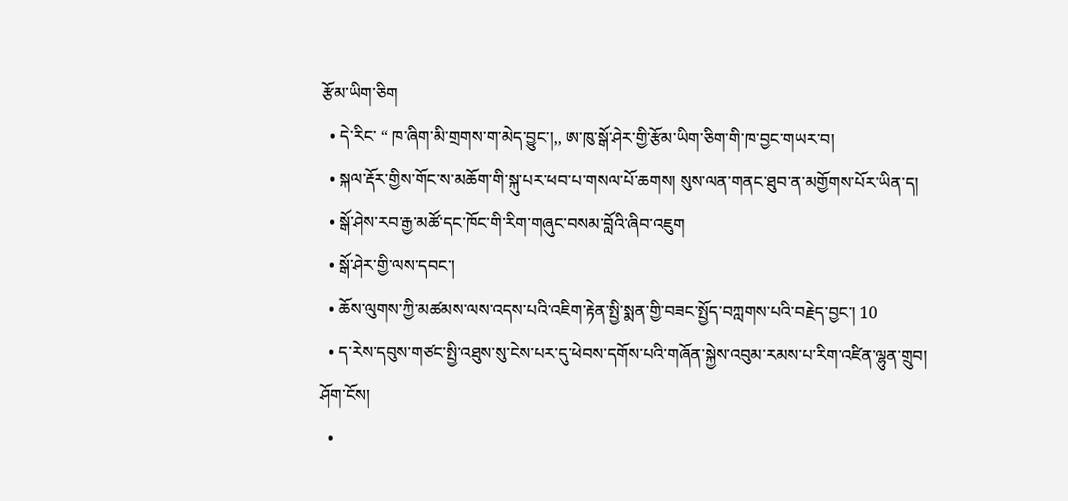རྩོམ་ཡིག་ཅིག
  • དེ་རིང་ “ ཁ་ཞིག་མི་གྲགས་ག་མེད་བྱུང་།,, ཨ་ཁུ་སྒོ་ཤེར་གྱི་རྩོམ་ཡིག་ཅིག་གི་ཁ་བྱང་གཡར་བ།
  • སྐལ་རྡོར་གྱིས་གོང་ས་མཆོག་གི་སྐུ་པར་ཕབ་པ་གསལ་པོ་ཆགས། སུས་ལན་གནང་ཐུབ་ན་མགྱོགས་པོར་ཡིན་ད།
  • སྒོ་ཤེས་རབ་རྒྱ་མཚོ་དང་ཁོང་གི་རིག་གཞུང་བསམ་བློའི་ཞིབ་འཇུག
  • སྒོ་ཤེར་གྱི་ལས་དབང་།
  • ཆོས་ལུགས་ཀྱི་མཚམས་ལས་འདས་པའི་འཇིག་རྟེན་སྤྱི་སྨན་གྱི་བཟང་སྤྱོད་བཀླགས་པའི་བརྗེད་བྱང་། 10
  • ད་རེས་དབུས་གཙང་སྤྱི་འཐུས་སུ་ངེས་པར་དུ་ཕེབས་དགོས་པའི་གཞོན་སྐྱེས་འབུམ་རམས་པ་རིག་འཛིན་ལྷུན་གྲུབ།
ཤོག་ངོས།
  •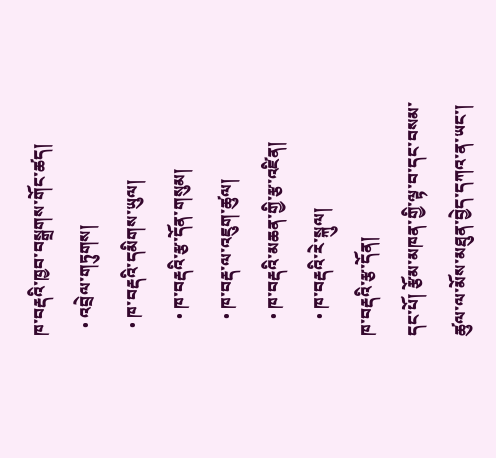ཁ་བརྡའི་ཁྱབ་བསྒྲགས་གོང་ཚད།
  • འབྲེལ་གཏུགས།
  • ཁ་བརྡའི་དམིགས་ཡུལ།
    • ཁ་བརྡའི་རྩ་དོན་གསུམ།
    • ཁ་བརྡ་ལ་འཇུག་ཚུལ།
    • ཁ་བརྡའི་མཆན་གྱི་རྩ་འཛིན།
    • ཁ་བརྡའི་རེ་སྐུལ།
ཁ་བརྡའི་རྩ་དོན།
དང་པོ། རྩོམ་མཁན་གྱི་ལྟ་བ་དང་བསམ་ཚུལ་ལ་མོས་མཐུན་བྱེད་དཀའ་ན་ཡང་།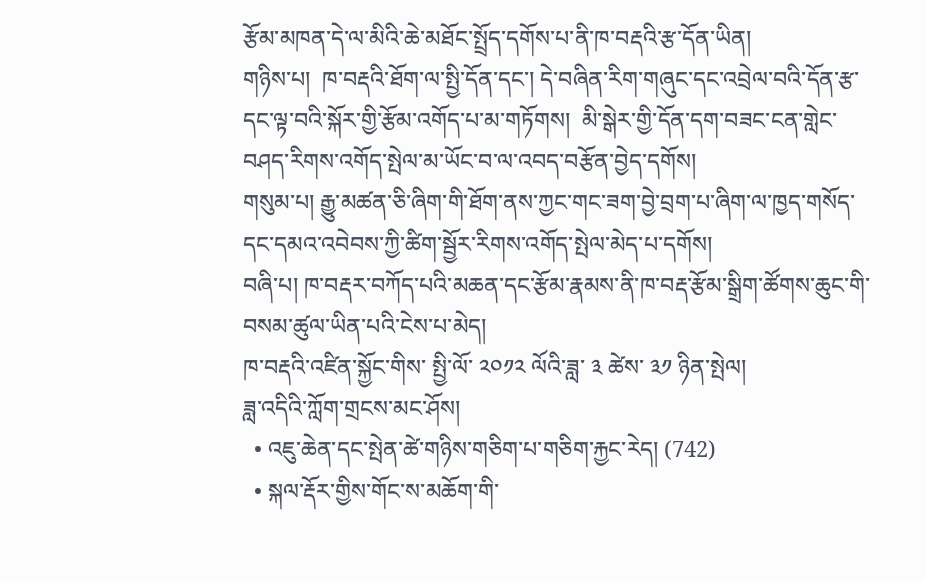རྩོམ་མཁན་དེ་ལ་མིའི་ཆེ་མཐོང་སྤྲོད་དགོས་པ་ནི་ཁ་བརྡའི་རྩ་དོན་ཡིན།
གཉིས་པ།  ཁ་བརྡའི་ཐོག་ལ་སྤྱི་དོན་དང་། དེ་བཞིན་རིག་གཞུང་དང་འབྲེལ་བའི་དོན་རྩ་དང་ལྟ་བའི་སྐོར་གྱི་རྩོམ་འགོད་པ་མ་གཏོགས།  མི་སྒེར་གྱི་དོན་དག་བཟང་ངན་གླེང་བཤད་རིགས་འགོད་སྤེལ་མ་ཡོང་བ་ལ་འབད་བརྩོན་བྱེད་དགོས།
གསུམ་པ། རྒྱུ་མཚན་ཅི་ཞིག་གི་ཐོག་ནས་ཀྱང་གང་ཟག་བྱེ་བྲག་པ་ཞིག་ལ་ཁྱད་གསོད་དང་དམའ་འབེབས་ཀྱི་ཚིག་སྦྱོར་རིགས་འགོད་སྤེལ་མེད་པ་དགོས།
བཞི་པ། ཁ་བརྡར་བཀོད་པའི་མཆན་དང་རྩོམ་རྣམས་ནི་ཁ་བརྡ་རྩོམ་སྒྲིག་ཚོགས་ཆུང་གི་བསམ་ཚུལ་ཡིན་པའི་ངེས་པ་མེད།
ཁ་བརྡའི་འཛིན་སྐྱོང་གིས་ སྤྱི་ལོ་ ༢༠༡༢ ལོའི་ཟླ་ ༣ ཚེས་ ༣༡ ཉིན་སྤེལ།
ཟླ་འདིའི་ཀློག་གྲངས་མང་ཤོས།
  • འཇུ་ཆེན་དང་སྤེན་ཚེ་གཉིས་གཅིག་པ་གཅིག་རྐྱང་རེད། (742)
  • སྐལ་རྡོར་གྱིས་གོང་ས་མཆོག་གི་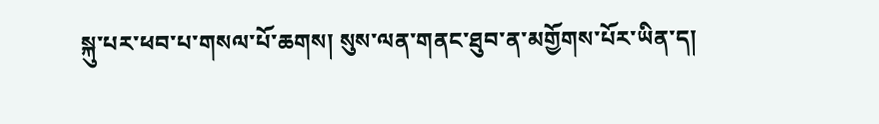སྐུ་པར་ཕབ་པ་གསལ་པོ་ཆགས། སུས་ལན་གནང་ཐུབ་ན་མགྱོགས་པོར་ཡིན་ད།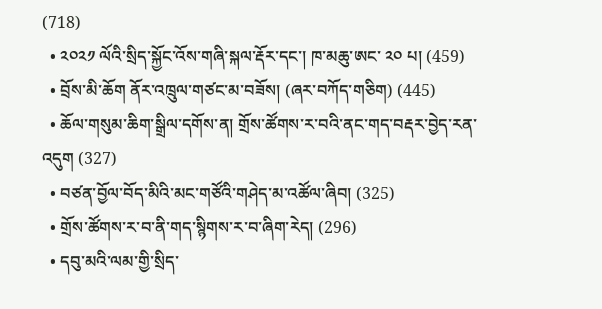(718)
  • ༢༠༢༡ ལོའི་སྲིད་སྐྱོང་འོས་གཞི་སྐལ་རྡོར་དང་། ཁ་མཆུ་ཨང་ ༢༠ པ། (459)
  • བྲོས་མི་ཆོག ནོར་འཁྲུལ་གཙང་མ་བཟོས། (ཞར་བཀོད་གཅིག) (445)
  • ཆོལ་གསུམ་ཆིག་སྒྲིལ་དགོས་ན། གྲོས་ཚོགས་ར་བའི་ནང་གད་བརྡར་བྱེད་རན་འདུག (327)
  • བཙན་བྱོལ་བོད་མིའི་མང་གཙོའི་གཤེད་མ་འཚོལ་ཞིབ། (325)
  • གྲོས་ཚོགས་ར་བ་ནི་གད་སྙིགས་ར་བ་ཞིག་རེད། (296)
  • དབུ་མའི་ལམ་གྱི་སྲིད་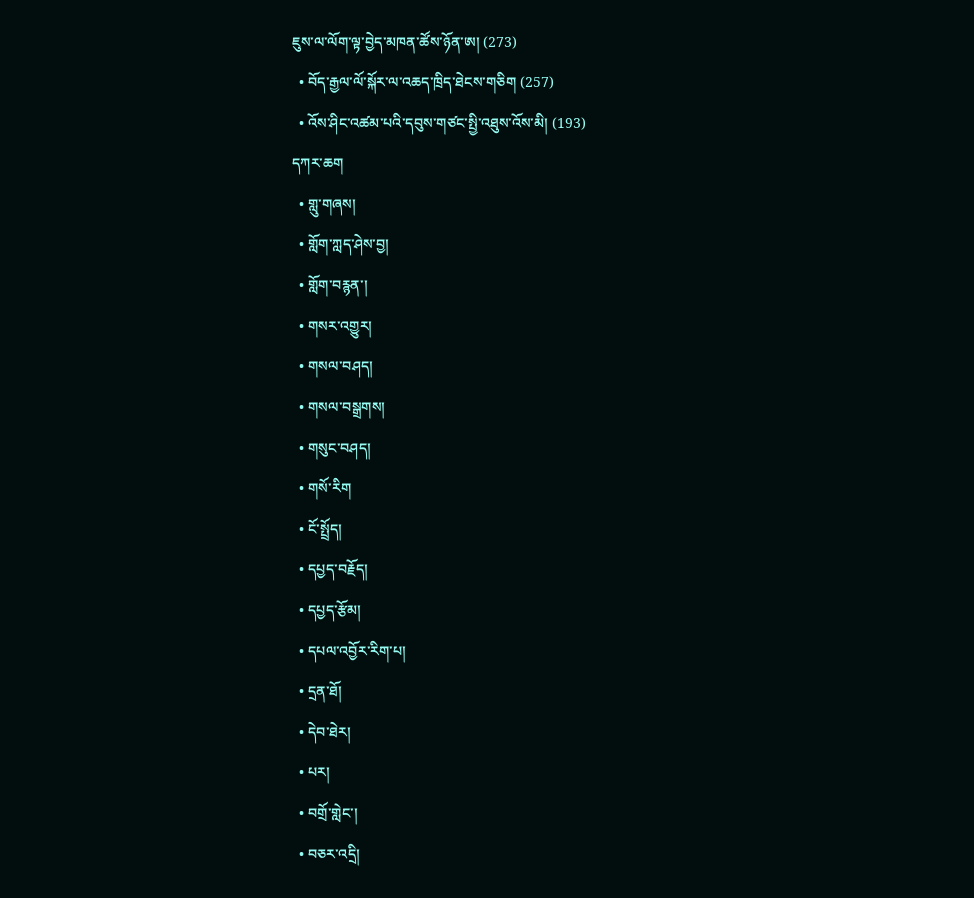ཇུས་ལ་ལོག་ལྟ་བྱེད་མཁན་ཚོས་ཉོན་ཨ། (273)
  • བོད་རྒྱལ་ལོ་སྐོར་ལ་འཆད་ཁྲིད་ཐེངས་གཅིག (257)
  • འོས་ཤིང་འཚམ་པའི་དབུས་གཙང་སྤྱི་འཐུས་འོས་མི། (193)
དཀར་ཆག
  • གླུ་གཞས།
  • གློག་ཀླད་ཤེས་བྱ།
  • གློག་བརྙན་།
  • གསར་འགྱུར།
  • གསལ་བཤད།
  • གསལ་བསྒྲགས།
  • གསུང་བཤད།
  • གསོ་རིག
  • ངོ་སྤྲོད།
  • དཔྱད་བརྗོད།
  • དཔྱད་རྩོམ།
  • དཔལ་འབྱོར་རིག་པ།
  • དྲན་ཐོ།
  • དེབ་ཐེར།
  • པར།
  • བགྲོ་གླེང་།
  • བཅར་འདྲི།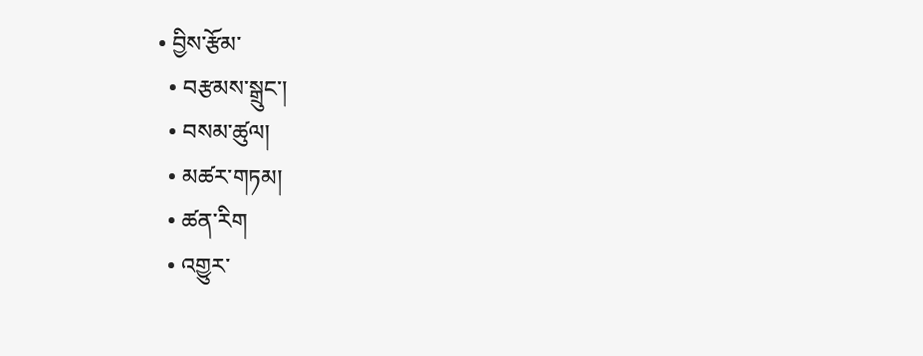• བྱིས་རྩོམ་
  • བརྩམས་སྒྲུང་།
  • བསམ་ཚུལ།
  • མཚར་གཏམ།
  • ཚན་རིག
  • འགྱུར་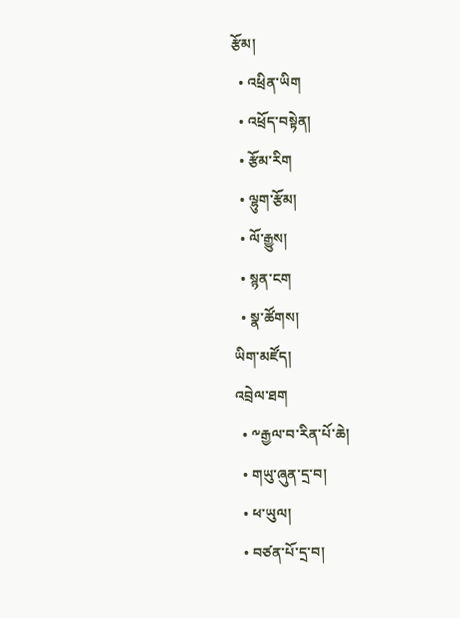རྩོམ།
  • འཕྲིན་ཡིག
  • འཕྲོད་བསྟེན།
  • རྩོམ་རིག
  • ལྷུག་རྩོམ།
  • ལོ་རྒྱུས།
  • སྙན་ངག
  • སྣ་ཚོགས།
ཡིག་མཛོད།
འབྲེལ་ཐག
  • ༸རྒྱལ་བ་རིན་པོ་ཆེ།
  • གཡུ་ཞུན་དྲ་བ།
  • ཕ་ཡུལ།
  • བཙན་པོ་དྲ་བ།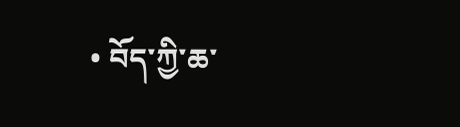• བོད་ཀྱི་ཆ་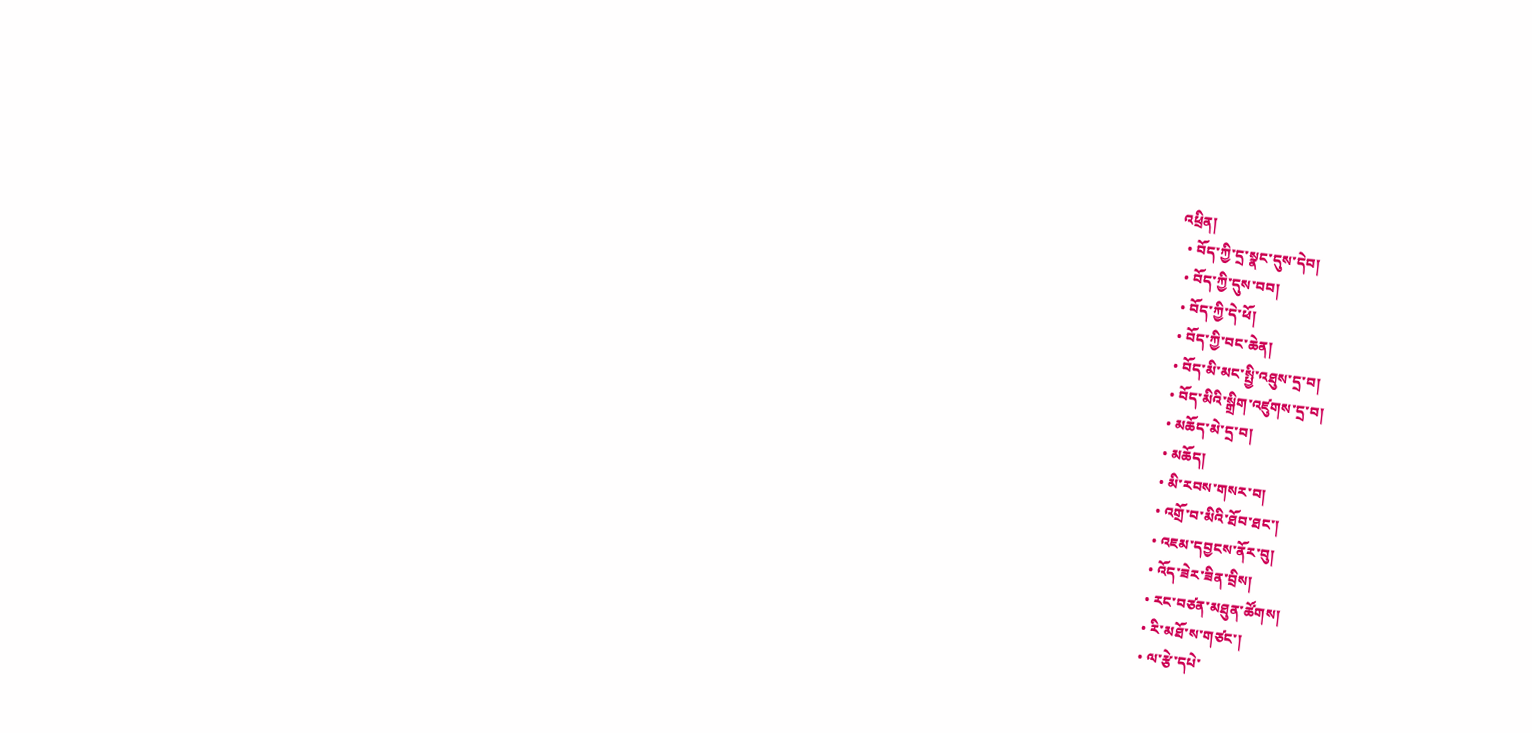འཕྲིན།
  • བོད་ཀྱི་དྲ་སྣང་དུས་དེབ།
  • བོད་ཀྱི་དུས་བབ།
  • བོད་ཀྱི་དེ་ཕོ།
  • བོད་ཀྱི་བང་ཆེན།
  • བོད་མི་མང་སྤྱི་འཐུས་དྲ་བ།
  • བོད་མིའི་སྒྲིག་འཛུགས་དྲ་བ།
  • མཆོད་མེ་དྲ་བ།
  • མཆོད།
  • མི་རབས་གསར་བ།
  • འགྲོ་བ་མིའི་ཐོབ་ཐང་།
  • འཇམ་དབྱངས་ནོར་བུ།
  • འོད་ཟེར་ཟིན་བྲིས།
  • རང་བཙན་མཐུན་ཚོགས།
  • རི་མཐོ་ས་གཙང་།
  • ལ་རྩེ་དཔེ་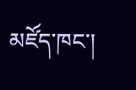མཛོད་ཁང་།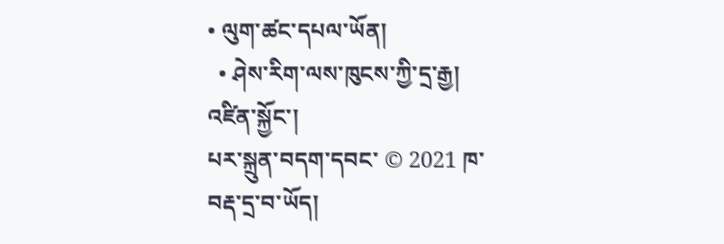• ལུག་ཚང་དཔལ་ཡོན།
  • ཤེས་རིག་ལས་ཁུངས་ཀྱི་དྲ་རྒྱ།
འཛིན་སྐྱོང་།
པར་སྐྲུན་བདག་དབང་ © 2021 ཁ་བརྡ་དྲ་བ་ཡོད།